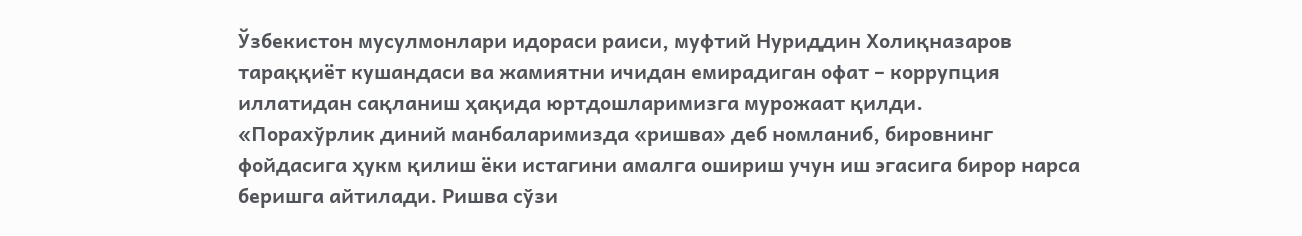Ўзбекистон мусулмонлари идораси раиси, муфтий Нуриддин Холиқназаров тараққиёт кушандаси ва жамиятни ичидан емирадиган офат – коррупция иллатидан сақланиш ҳақида юртдошларимизга мурожаат қилди.
«Порахўрлик диний манбаларимизда «ришва» деб номланиб, бировнинг фойдасига ҳукм қилиш ёки истагини амалга ошириш учун иш эгасига бирор нарса беришга айтилади. Ришва сўзи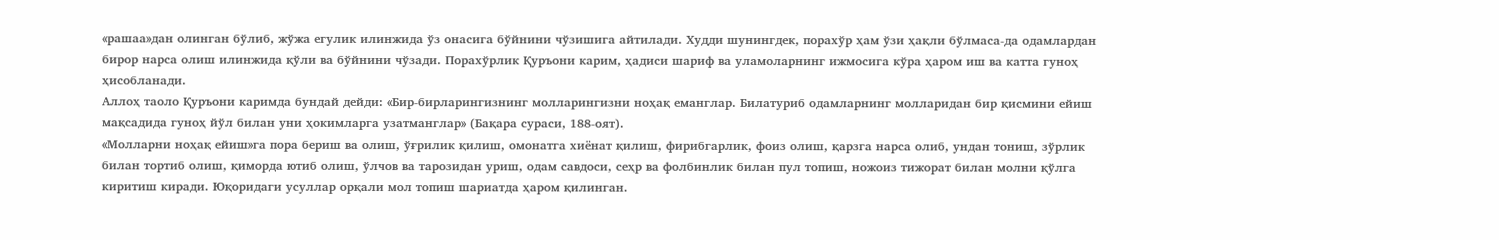«рашаа»дан олинган бўлиб, жўжа егулик илинжида ўз онасига бўйнини чўзишига айтилади. Худди шунингдек, порахўр ҳам ўзи ҳақли бўлмаса-да одамлардан бирор нарса олиш илинжида қўли ва бўйнини чўзади. Порахўрлик Қуръони карим, ҳадиси шариф ва уламоларнинг ижмосига кўра ҳаром иш ва катта гуноҳ ҳисобланади.
Аллоҳ таоло Қуръони каримда бундай дейди: «Бир-бирларингизнинг молларингизни ноҳақ еманглар. Билатуриб одамларнинг молларидан бир қисмини ейиш мақсадида гуноҳ йўл билан уни ҳокимларга узатманглар» (Бақара сураси, 188-оят).
«Молларни ноҳақ ейиш»га пора бериш ва олиш, ўғрилик қилиш, омонатга хиёнат қилиш, фирибгарлик, фоиз олиш, қарзга нарса олиб, ундан тониш, зўрлик билан тортиб олиш, қиморда ютиб олиш, ўлчов ва тарозидан уриш, одам савдоси, сеҳр ва фолбинлик билан пул топиш, ножоиз тижорат билан молни қўлга киритиш киради. Юқоридаги усуллар орқали мол топиш шариатда ҳаром қилинган.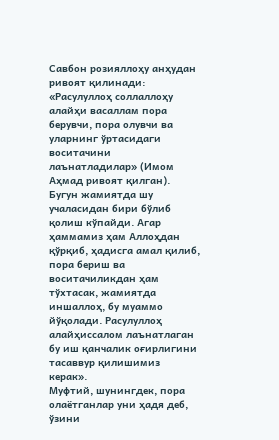Савбон розияллоҳу анҳудан ривоят қилинади: «Расулуллоҳ соллаллоҳу алайҳи васаллам пора берувчи, пора олувчи ва уларнинг ўртасидаги воситачини лаънатладилар» (Имом Аҳмад ривоят қилган).
Бугун жамиятда шу учаласидан бири бўлиб қолиш кўпайди. Агар ҳаммамиз ҳам Аллоҳдан қўрқиб, ҳадисга амал қилиб, пора бериш ва воситачиликдан ҳам тўхтасак, жамиятда иншаллоҳ, бу муаммо йўқолади. Расулуллоҳ алайҳиссалом лаънатлаган бу иш қанчалик оғирлигини тасаввур қилишимиз керак».
Муфтий, шунингдек, пора олаётганлар уни ҳадя деб, ўзини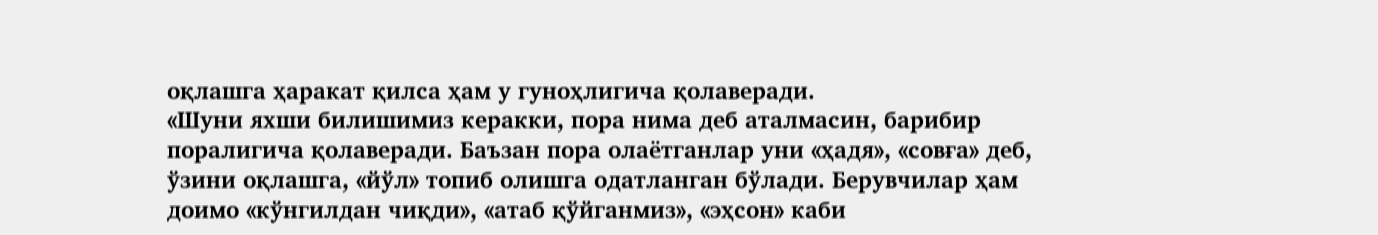оқлашга ҳаракат қилса ҳам у гуноҳлигича қолаверади.
«Шуни яхши билишимиз керакки, пора нима деб аталмасин, барибир поралигича қолаверади. Баъзан пора олаётганлар уни «ҳадя», «совға» деб, ўзини оқлашга, «йўл» топиб олишга одатланган бўлади. Берувчилар ҳам доимо «кўнгилдан чиқди», «атаб қўйганмиз», «эҳсон» каби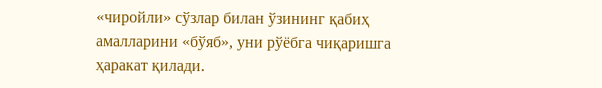«чиройли» сўзлар билан ўзининг қабиҳ амалларини «бўяб», уни рўёбга чиқаришга ҳаракат қилади.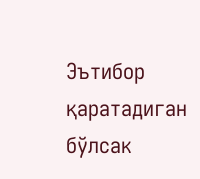Эътибор қаратадиган бўлсак